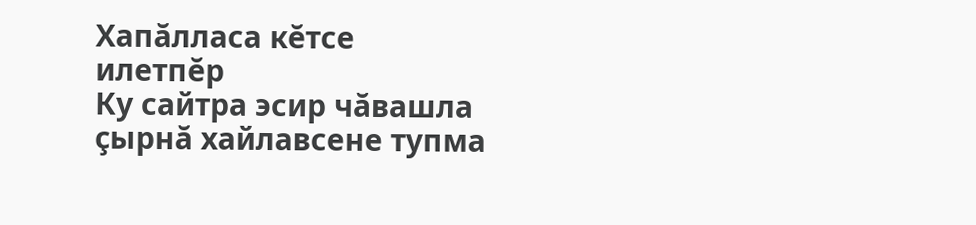Хапăлласа кĕтсе илетпĕр
Ку сайтра эсир чăвашла çырнă хайлавсене тупма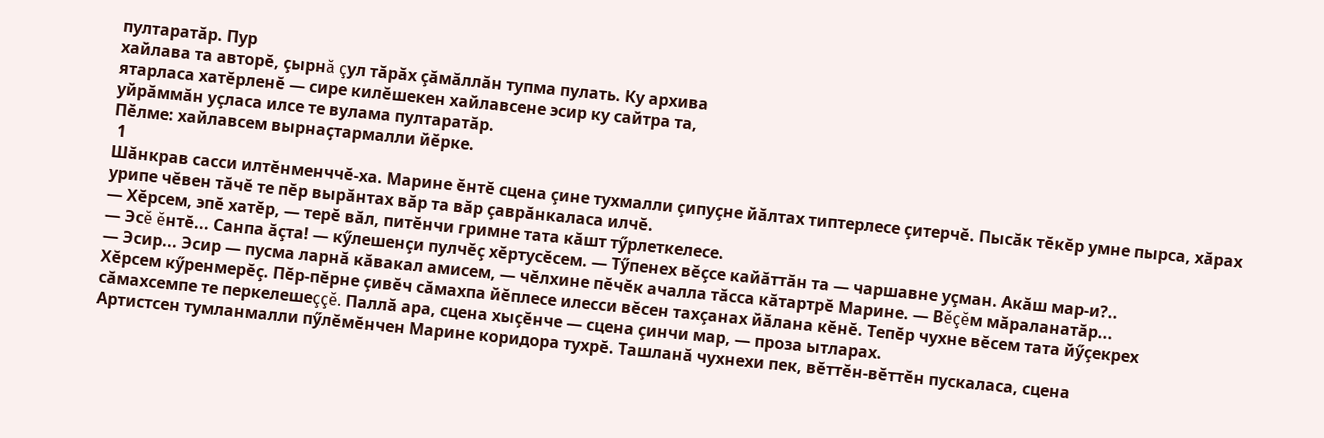пултаратăр. Пур
хайлава та авторĕ, çырнă çул тăрăх çăмăллăн тупма пулать. Ку архива
ятарласа хатĕрленĕ — сире килĕшекен хайлавсене эсир ку сайтра та,
уйрăммăн уçласа илсе те вулама пултаратăр.
Пӗлме: хайлавсем вырнаҫтармалли йӗрке.
 1
Шăнкрав сасси илтĕнменччĕ-ха. Марине ĕнтĕ сцена çине тухмалли çипуçне йăлтах типтерлесе çитерчĕ. Пысăк тĕкĕр умне пырса, хăрах урипе чĕвен тăчĕ те пĕр вырăнтах вăр та вăр çаврăнкаласа илчĕ.
— Хĕрсем, эпĕ хатĕр, — терĕ вăл, питĕнчи гримне тата кăшт тӳрлеткелесе.
— Эсĕ ĕнтĕ... Санпа ăçта! — кӳлешенçи пулчĕç хĕртусĕсем. — Тӳпенех вĕçсе кайăттăн та — чаршавне уçман. Акăш мар-и?..
— Эсир... Эсир — пусма ларнă кăвакал амисем, — чĕлхине пĕчĕк ачалла тăсса кăтартрĕ Марине. — Вĕçĕм мăраланатăр...
Хĕрсем кӳренмерĕç. Пĕр-пĕрне çивĕч сăмахпа йĕплесе илесси вĕсен тахçанах йăлана кĕнĕ. Тепĕр чухне вĕсем тата йӳçекрех сăмахсемпе те перкелешеççĕ. Паллă ара, сцена хыçĕнче — сцена çинчи мар, — проза ытларах.
Артистсен тумланмалли пӳлĕмĕнчен Марине коридора тухрĕ. Ташланă чухнехи пек, вĕттĕн-вĕттĕн пускаласа, сцена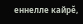еннелле кайрĕ,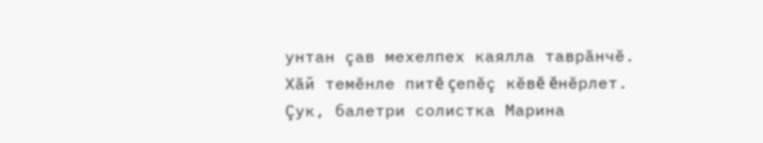унтан çав мехелпех каялла таврăнчĕ. Хăй темĕнле питĕ çепĕç кĕвĕ ĕнĕрлет.
Çук, балетри солистка Марина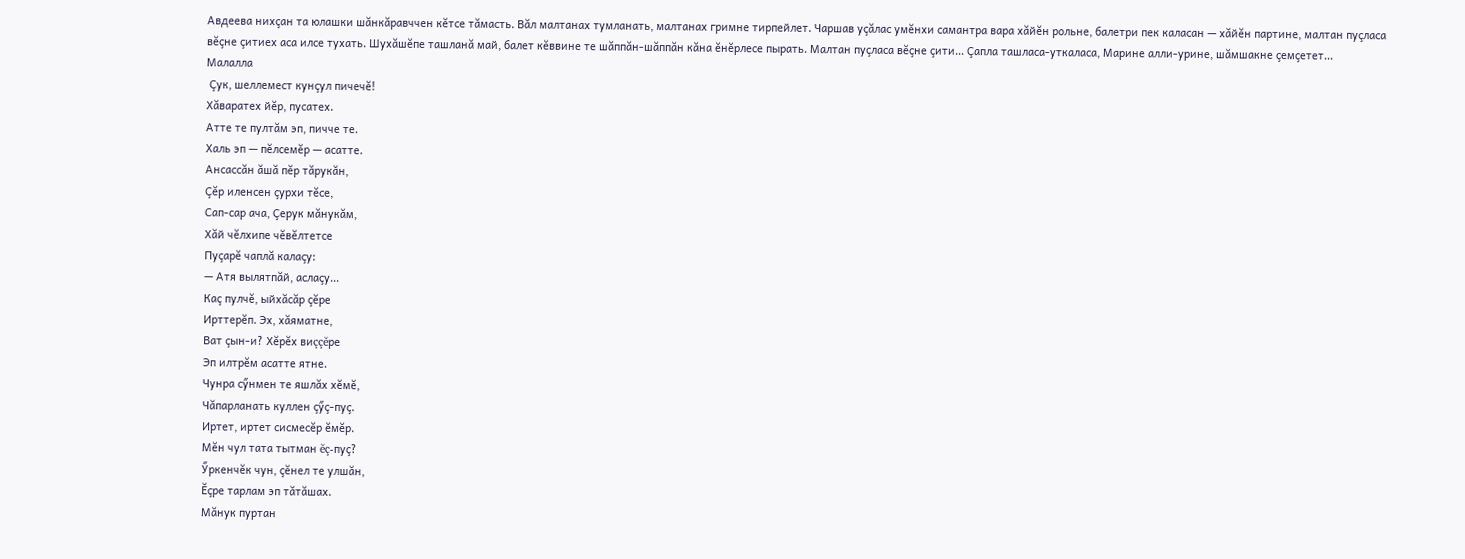Авдеева нихçан та юлашки шăнкăравччен кĕтсе тăмасть. Вăл малтанах тумланать, малтанах гримне тирпейлет. Чаршав уçăлас умĕнхи самантра вара хăйĕн рольне, балетри пек каласан — хăйĕн партине, малтан пуçласа вĕçне çитиех аса илсе тухать. Шухăшĕпе ташланă май, балет кĕввине те шăппăн-шăппăн кăна ĕнĕрлесе пырать. Малтан пуçласа вĕçне çити... Çапла ташласа-уткаласа, Марине алли-урине, шăмшакне çемçетет...
Малалла
 Çук, шеллемест кунçул пичечĕ!
Хăваратех йĕр, пусатех.
Атте те пултăм эп, пичче те.
Халь эп — пĕлсемĕр — асатте.
Ансассăн ăшă пĕр тăрукăн,
Çĕр иленсен çурхи тĕсе,
Сап-сар ача, Çерук мăнукăм,
Хăй чĕлхипе чĕвĕлтетсе
Пуçарĕ чаплă калаçу:
— Атя вылятпăй, аслаçу...
Каç пулчĕ, ыйхăсăр çĕре
Ирттерĕп. Эх, хăяматне,
Ват çын-и? Хĕрĕх виççĕре
Эп илтрĕм асатте ятне.
Чунра сӳнмен те яшлăх хĕмĕ,
Чăпарланать куллен çӳç-пуç.
Иртет, иртет сисмесĕр ĕмĕр.
Мĕн чул тата тытман ĕç-пуç?
Ӳркенчĕк чун, çĕнел те улшăн,
Ĕçре тарлам эп тăтăшах.
Мăнук пуртан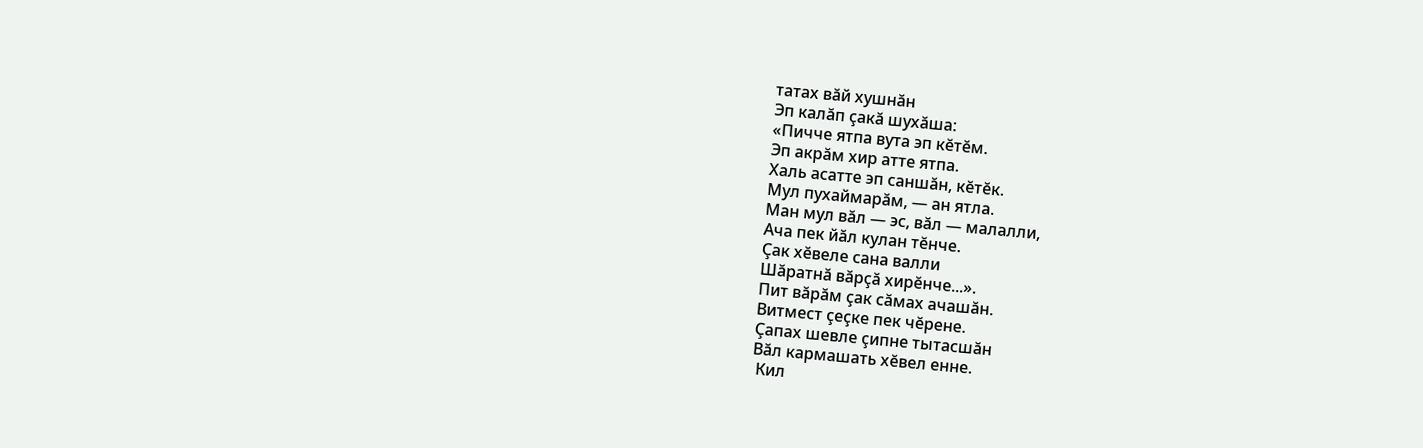татах вăй хушнăн
Эп калăп çакă шухăша:
«Пичче ятпа вута эп кĕтĕм.
Эп акрăм хир атте ятпа.
Халь асатте эп саншăн, кĕтĕк.
Мул пухаймарăм, — ан ятла.
Ман мул вăл — эс, вăл — малалли,
Ача пек йăл кулан тĕнче.
Çак хĕвеле сана валли
Шăратнă вăрçă хирĕнче...».
Пит вăрăм çак сăмах ачашăн.
Витмест çеçке пек чĕрене.
Çапах шевле çипне тытасшăн
Вăл кармашать хĕвел енне.
 Кил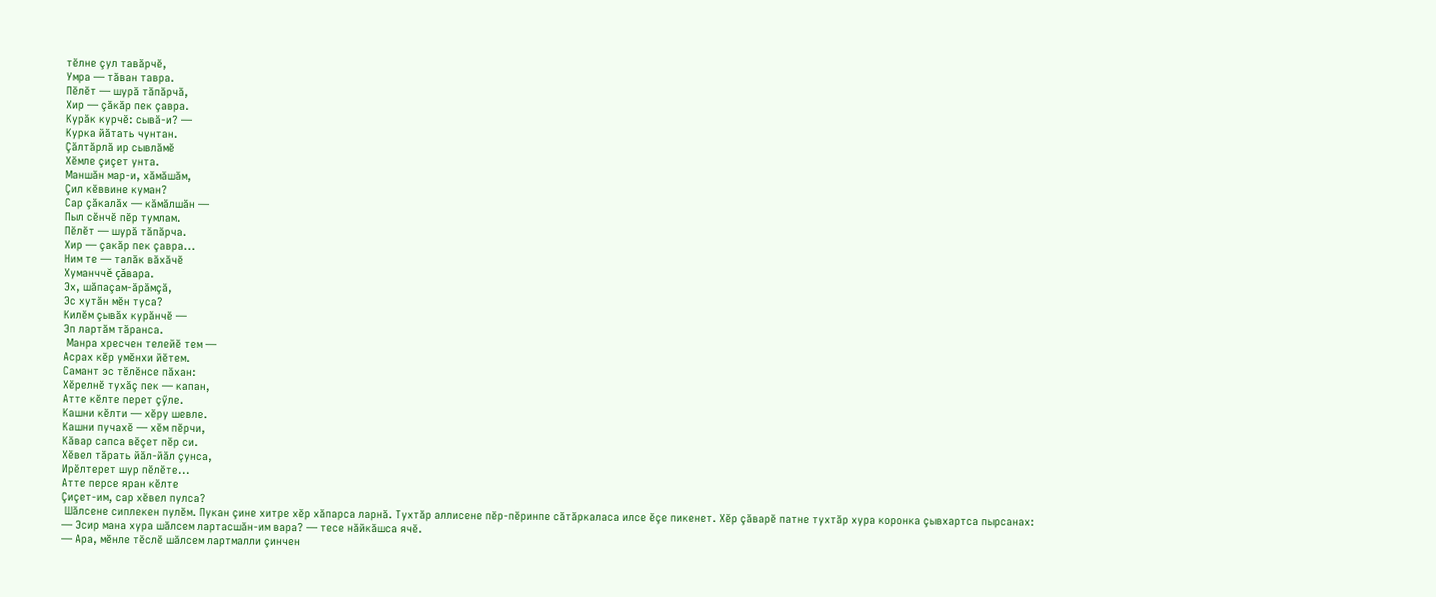тĕлне çул тавăрчĕ,
Умра — тăван тавра.
Пĕлĕт — шурă тăпăрчă,
Хир — çăкăр пек çавра.
Курăк курчĕ: сывă-и? —
Курка йăтать чунтан.
Çăлтăрлă ир сывлăмĕ
Хĕмле çиçет унта.
Маншăн мар-и, хăмăшăм,
Çил кĕввине куман?
Сар çăкалăх — кăмăлшăн —
Пыл сĕнчĕ пĕр тумлам.
Пĕлĕт — шурă тăпăрча.
Хир — çакăр пек çавра...
Ним те — талăк вăхăчĕ
Хуманччĕ çăвара.
Эх, шăпаçам-ăрăмçă,
Эс хутăн мĕн туса?
Килĕм çывăх курăнчĕ —
Эп лартăм тăранса.
 Манра хресчен телейĕ тем —
Асрах кĕр умĕнхи йĕтем.
Самант эс тĕлĕнсе пăхан:
Хĕрелнĕ тухăç пек — капан,
Атте кĕлте перет çӳле.
Кашни кĕлти — хĕру шевле.
Кашни пучахĕ — хĕм пĕрчи,
Кăвар сапса вĕçет пĕр си.
Хĕвел тăрать йăл-йăл çунса,
Ирĕлтерет шур пĕлĕте...
Атте персе яран кĕлте
Çиçет-им, сар хĕвел пулса?
 Шăлсене сиплекен пулĕм. Пукан çине хитре хĕр хăпарса ларнă. Тухтăр аллисене пĕр-пĕринпе сăтăркаласа илсе ĕçе пикенет. Хĕр çăварĕ патне тухтăр хура коронка çывхартса пырсанах:
— Эсир мана хура шăлсем лартасшăн-им вара? — тесе нăйкăшса ячĕ.
— Ара, мĕнле тĕслĕ шăлсем лартмалли çинчен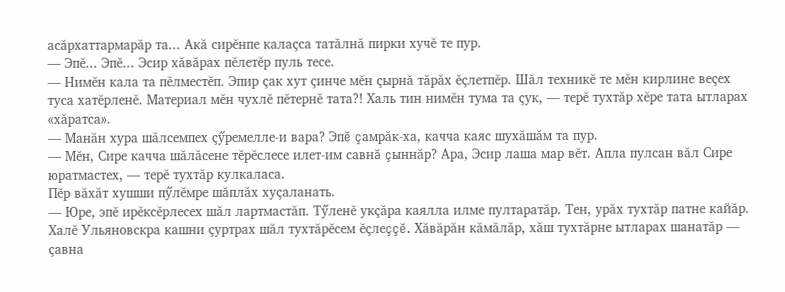асăрхаттармарăр та... Акă сирĕнпе калаçса татăлнă пирки хучĕ те пур.
— Эпĕ... Эпĕ... Эсир хăвăрах пĕлетĕр пуль тесе.
— Нимĕн кала та пĕлместĕп. Эпир çак хут çинче мĕн çырнă тăрăх ĕçлетпĕр. Шăл техникĕ те мĕн кирлине веçех туса хатĕрленĕ. Материал мĕн чухлĕ пĕтернĕ тата?! Халь тин нимĕн тума та çук, — терĕ тухтăр хĕре тата ытларах «хăратса».
— Манăн хура шăлсемпех çӳремелле-и вара? Эпĕ çамрăк-ха, качча каяс шухăшăм та пур.
— Мĕн, Сире качча шăлăсене тĕрĕслесе илет-им савнă çыннăр? Ара, Эсир лаша мар вĕт. Апла пулсан вăл Сире юратмастех, — терĕ тухтăр кулкаласа.
Пĕр вăхăт хушши пӳлĕмре шăплăх хуçаланать.
— Юре, эпĕ ирĕксĕрлесех шăл лартмастăп. Тӳленĕ укçăра каялла илме пултаратăр. Тен, урăх тухтăр патне кайăр. Халĕ Ульяновскра кашни çуртрах шăл тухтăрĕсем ĕçлеççĕ. Хăвăрăн кăмăлăр, хăш тухтăрне ытларах шанатăр — çавна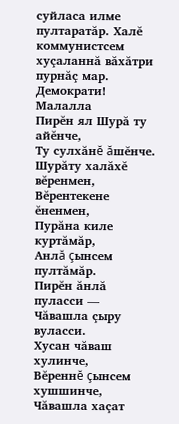суйласа илме пултаратăр. Халĕ коммунистсем хуçаланнă вăхăтри пурнăç мар. Демократи!
Малалла
Пирĕн ял Шурă ту айĕнче,
Ту сулхăнĕ ăшĕнче.
Шурăту халăхĕ вĕренмен,
Вĕрентекене ĕненмен,
Пурăна киле куртăмăр,
Анлă çынсем пултăмăр.
Пирĕн ăнлă пуласси —
Чăвашла çыру вуласси.
Хусан чăваш хулинче,
Вĕреннĕ çынсем хушшинче,
Чăвашла хаçат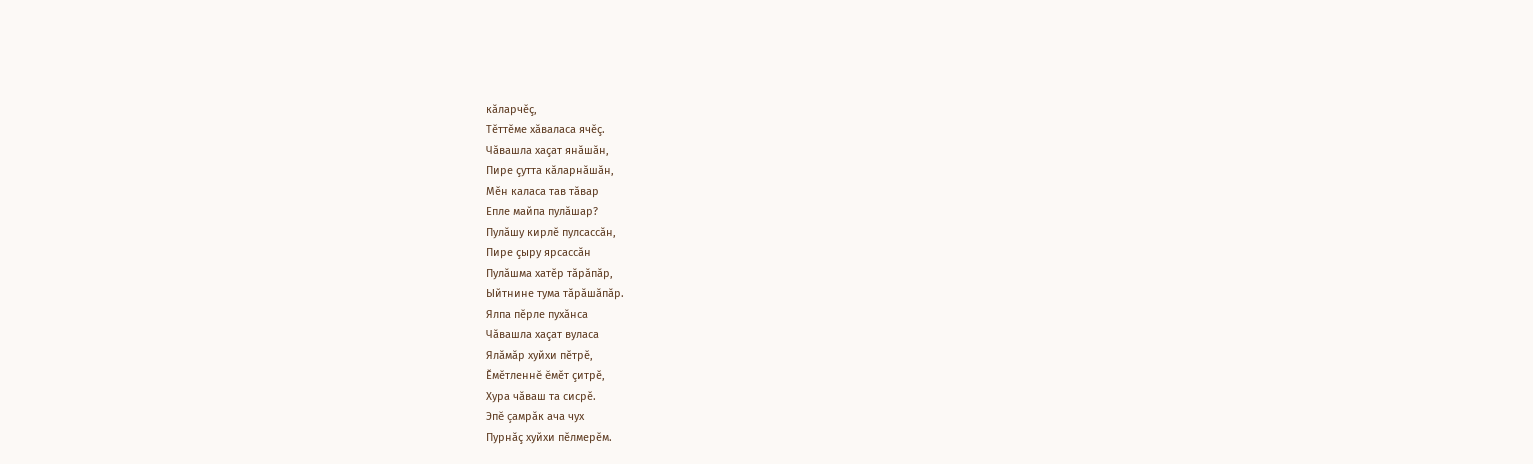кăларчĕç,
Тĕттĕме хăваласа ячĕç.
Чăвашла хаçат янăшăн,
Пире çутта кăларнăшăн,
Мĕн каласа тав тăвар
Епле майпа пулăшар?
Пулăшу кирлĕ пулсассăн,
Пире çыру ярсассăн
Пулăшма хатĕр тăрăпăр,
Ыйтнине тума тăрăшăпăр.
Ялпа пĕрле пухăнса
Чăвашла хаçат вуласа
Ялăмăр хуйхи пĕтрĕ,
Ĕмĕтленнĕ ĕмĕт çитрĕ,
Хура чăваш та сисрĕ.
Эпĕ çамрăк ача чух
Пурнăç хуйхи пĕлмерĕм.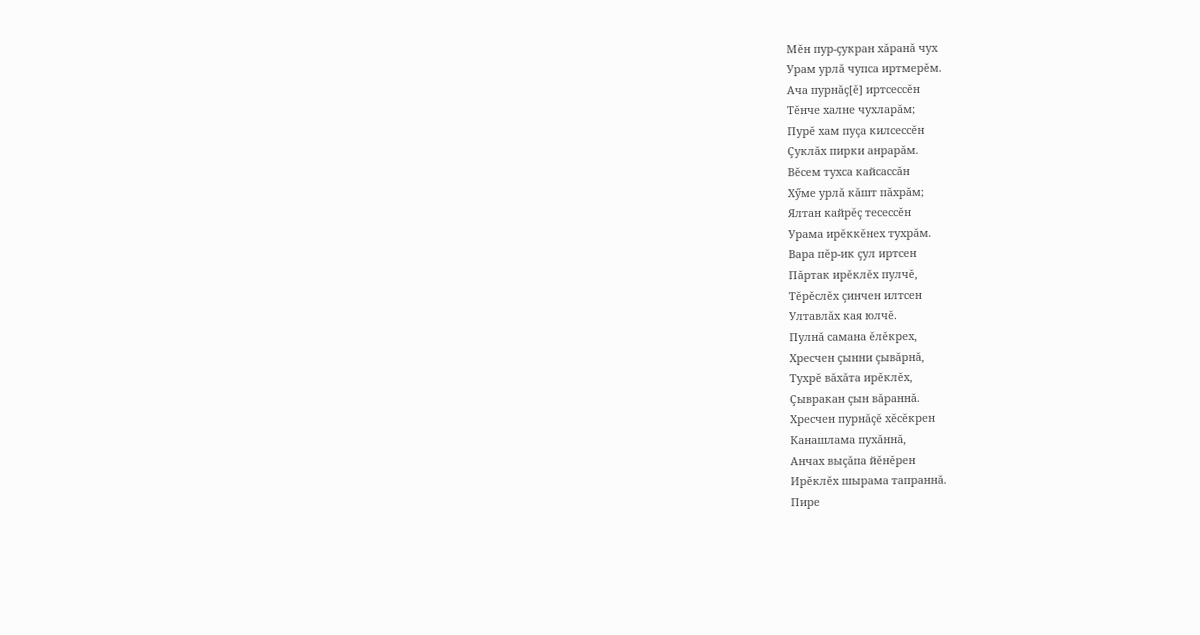Мĕн пур-çукран хăранă чух
Урам урлă чупса иртмерĕм.
Ача пурнăç[ĕ] иртсессĕн
Тĕнче халне чухларăм;
Пурĕ хам пуçа килсессĕн
Çуклăх пирки анрарăм.
Вĕсем тухса кайсассăн
Хӳме урлă кăшт пăхрăм;
Ялтан кайрĕç тесессĕн
Урама ирĕккĕнех тухрăм.
Вара пĕр-ик çул иртсен
Пăртак ирĕклĕх пулчĕ,
Тĕрĕслĕх çинчен илтсен
Ултавлăх кая юлчĕ.
Пулнă самана ĕлĕкрех,
Хресчен çынни çывăрнă,
Тухрĕ вăхăта ирĕклĕх,
Çывракан çын вăраннă.
Хресчен пурнăçĕ хĕсĕкрен
Канашлама пухăннă,
Анчах выçăпа йĕнĕрен
Ирĕклĕх шырама тапраннă.
Пире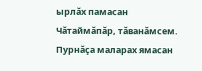ырлăх памасан
Чăтаймăпăр, тăванăмсем.
Пурнăçа маларах ямасан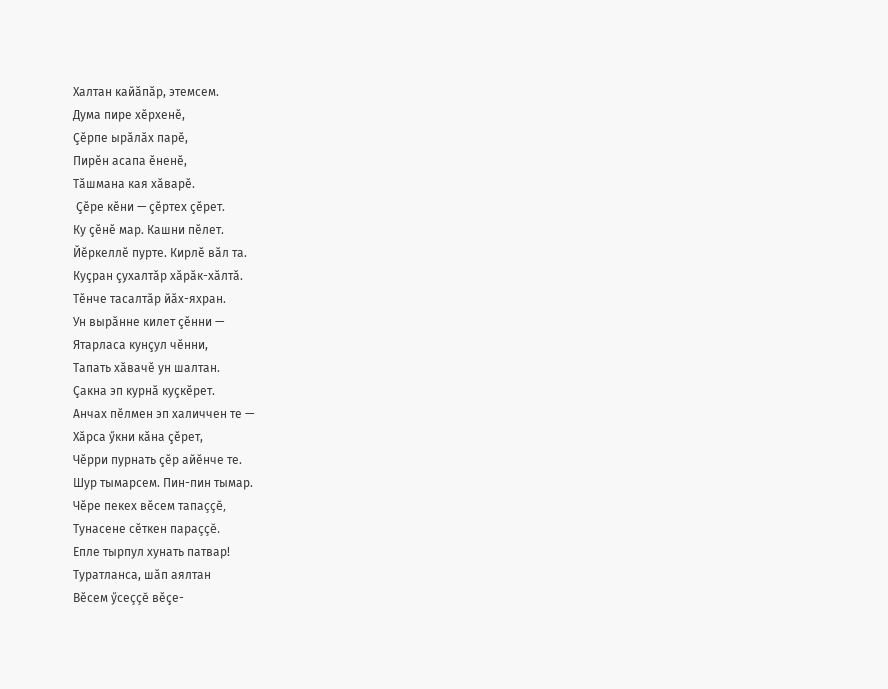Халтан кайăпăр, этемсем.
Дума пире хĕрхенĕ,
Çĕрпе ырăлăх парĕ,
Пирĕн асапа ĕненĕ,
Тăшмана кая хăварĕ.
 Çĕре кĕни — çĕртех çĕрет.
Ку çĕнĕ мар. Кашни пĕлет.
Йĕркеллĕ пурте. Кирлĕ вăл та.
Куçран çухалтăр хăрăк-хăлтă.
Тĕнче тасалтăр йăх-яхран.
Ун вырăнне килет çĕнни —
Ятарласа кунçул чĕнни,
Тапать хăвачĕ ун шалтан.
Çакна эп курнă куçкĕрет.
Анчах пĕлмен эп халиччен те —
Хăрса ӳкни кăна çĕрет,
Чĕрри пурнать çĕр айĕнче те.
Шур тымарсем. Пин-пин тымар.
Чĕре пекех вĕсем тапаççĕ,
Тунасене сĕткен параççĕ.
Епле тырпул хунать патвар!
Туратланса, шăп аялтан
Вĕсем ӳсеççĕ вĕçе-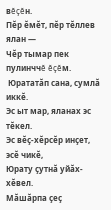вĕçĕн.
Пĕр ĕмĕт, пĕр тĕллев ялан —
Чĕр тымар пек пулинччĕ ĕçĕм.
 Юрататăп сана, сумлă иккĕ.
Эс ыт мар, яланах эс тĕкел.
Эс вĕç-хĕрсĕр инçет, эсĕ чикĕ,
Юрату çутнă уйăх-хĕвел.
Мăшăрпа çеç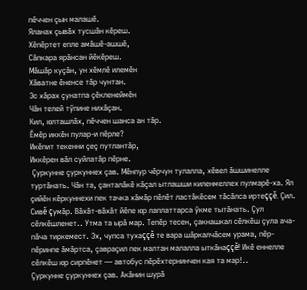пĕччен çын малашĕ.
Яланах çывăх тусшăн кĕреш.
Хĕпĕртет епле амăшĕ-ашшĕ,
Сăпкара ярăнсан йĕкĕреш.
Мăшăр куçăн, ун хĕмлĕ илемĕн
Хăватне ĕненсе тăр чунтан.
Эс хăрах çунатпа çĕкленеймĕн
Чăн телей тӳпине нихăçан.
Кил, юлташлăх, пĕччен шанса ан тăр.
Ĕмĕр иккĕн пулар-и пĕрле?
Икĕпит текенни çеç путлантăр,
Иккĕрен вăл суйлатăр пĕрне.
 Çуркунне çуркуннех çав. Мĕнпур чĕрчун тулалла, хĕвел ăшшинелле туртăнать. Чăн та, çанталăкĕ кăçал ытлашши киленмеллех пулмарĕ-ха. Ял çийĕн кĕркуннехи пек тачка хăмăр пĕлĕт ластăкĕсем тăсăлса иртеççĕ. Çил. Сивĕ çумăр. Вăхăт-вăхăт йĕпе юр лаплаттарса ӳкме тытăнать. Çул сĕлкĕшленет.. Утма та ырă мар. Тепĕр тесен, çакнашкал сĕлкĕш çула ача-пăча тиркемест. Эх, чупса тухаççĕ те вара шăркалчăсем урама, пĕр-пĕринпе ăмăртса, çавраçил пек малтан малалла ыткăнаççĕ! Икĕ еннелле сĕлкĕш юр сирпĕнет — автобус пĕрĕхтернинчен кая та мар!..
Çуркунне çуркуннех çав. Акăнин шурă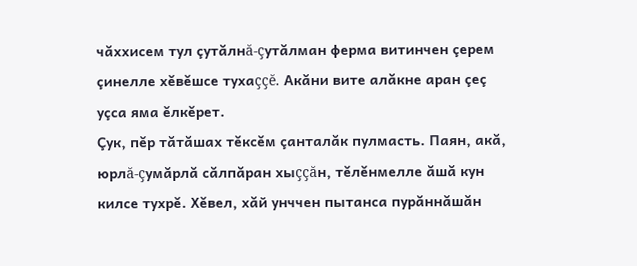чăххисем тул çутăлнă-çутăлман ферма витинчен çерем çинелле хĕвĕшсе тухаççĕ. Акăни вите алăкне аран çеç уçса яма ĕлкĕрет.
Çук, пĕр тăтăшах тĕксĕм çанталăк пулмасть. Паян, акă, юрлă-çумăрлă сăлпăран хыççăн, тĕлĕнмелле ăшă кун килсе тухрĕ. Хĕвел, хăй унччен пытанса пурăннăшăн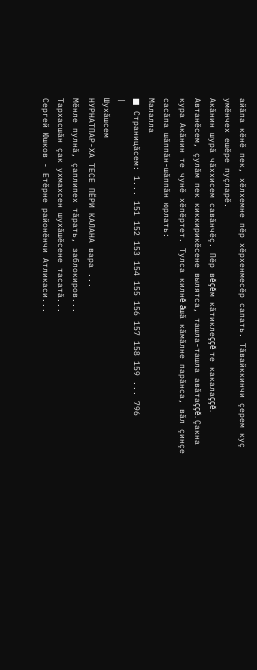айăпа кĕнĕ пек, хĕлхемне пĕр хĕрхенмесĕр сапать. Тăвайккинчи çерем куç умĕнчех ешĕре пуçларĕ.
Акăнин шурă чăххисем савăнчĕç. Пĕр вĕçĕм кăтиклеççĕ те какалаççĕ. Автанĕсем, çулăм пек киккирикĕсене вылятса, ташла-ташла авăтаççĕ. Çакна кура Акăнин те чунĕ хĕпĕртет. Тулса килнĕ ăшă кăмăлне парăнса, вăл çинçе сасăпа шăппăн-шăппăн юрлать:
Малалла
■ Страницăсем: 1... 151 152 153 154 155 156 157 158 159 ... 796
|
Шухăшсем
НУРНАТПАР-ХА ТЕСЕ ПЁРИ КАЛАНА вара ...
Мĕнле пулнă, çаплипех тăрать, заблокиров...
Тархасшăн çак ухмахсен шухăшĕсене тасатă...
Сергей Юшков - Етĕрне районĕнчи Атликаси...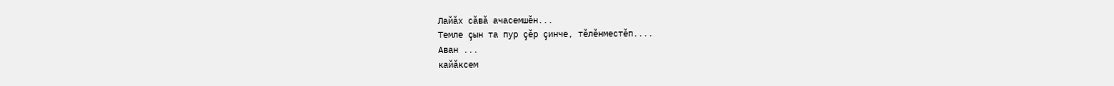Лайăх сăвă ачасемшĕн...
Темле çын та пур çĕр çинче, тĕлĕнместĕп....
Аван ...
кайăксем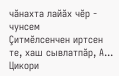чăнахта лайăх чĕр - чунсем
Çитмĕлсенчен иртсен те, хаш сывлатпăр, А...
Цикори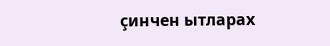çинчен ытларах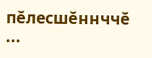пĕлесшĕннччĕ ...